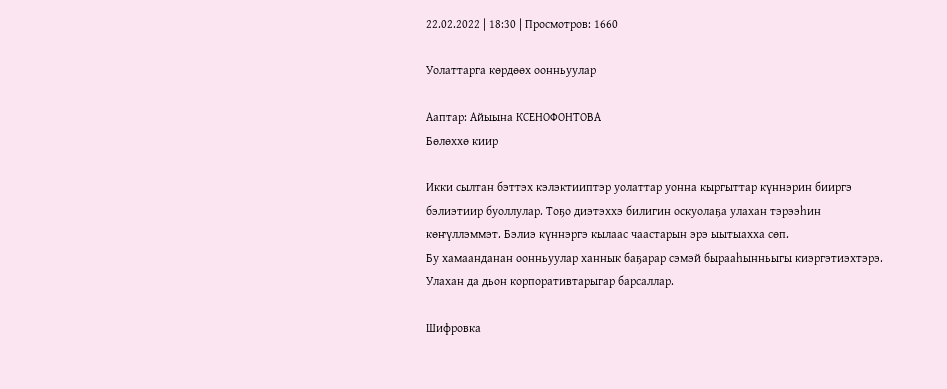22.02.2022 | 18:30 | Просмотров: 1660

Уолаттарга көрдөөх оонньуулар

Ааптар: Айыына КСЕНОФОНТОВА
Бөлөххө киир

Икки сылтан бэттэх кэлэктииптэр уолаттар уонна кыргыттар күннэрин бииргэ бэлиэтиир буоллулар. Тоҕо диэтэххэ билигин оскуолаҕа улахан тэрээһин көҥүллэммэт. Бэлиэ күннэргэ кылаас чаастарын эрэ ыытыахха сөп.
Бу хамаанданан оонньуулар ханнык баҕарар сэмэй бырааһынньыгы киэргэтиэхтэрэ. Улахан да дьон корпоративтарыгар барсаллар.

Шифровка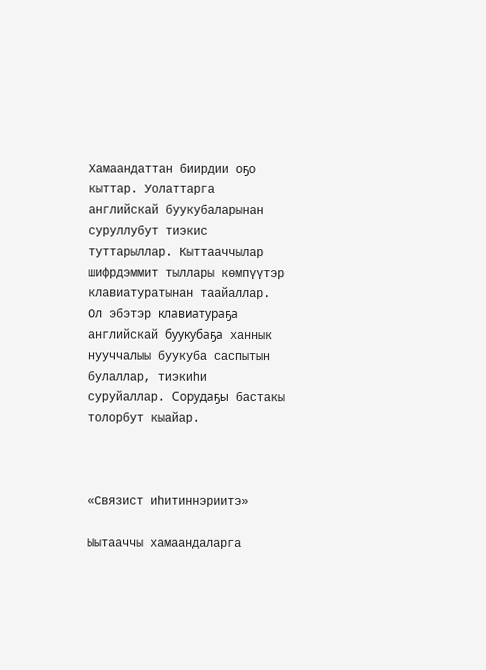Хамаандаттан биирдии оҕо кыттар. Уолаттарга английскай буукубаларынан суруллубут тиэкис туттарыллар. Кыттааччылар шифрдэммит тыллары көмпүүтэр клавиатуратынан таайаллар. Ол эбэтэр клавиатураҕа английскай буукубаҕа ханнык нууччалыы буукуба саспытын булаллар, тиэкиһи суруйаллар. Сорудаҕы бастакы толорбут кыайар.



«Связист иһитиннэриитэ»

Ыытааччы хамаандаларга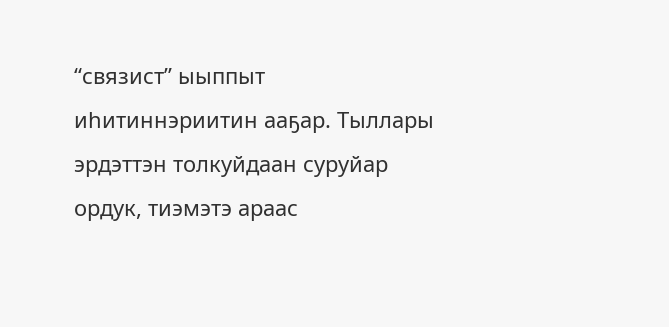“связист” ыыппыт иһитиннэриитин ааҕар. Тыллары эрдэттэн толкуйдаан суруйар ордук, тиэмэтэ араас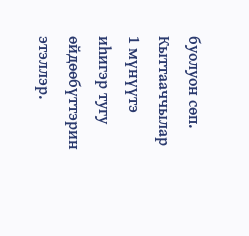буолуон сөп. Кыттааччылар 1 мүнүүтэ иһигэр тугу өйдөөбүттэрин этэллэр.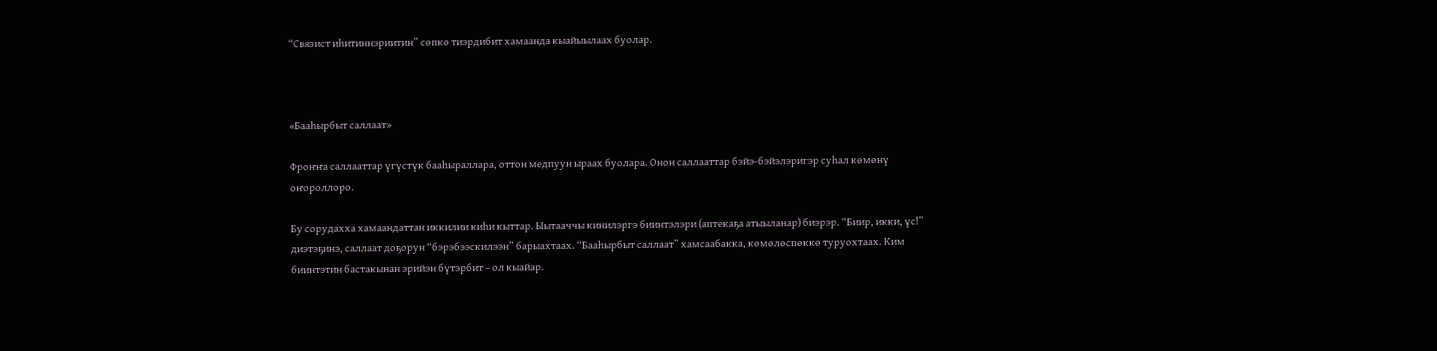“Связист иһитиннэриитин” сөпкө тиэрдибит хамаанда кыайыылаах буолар.



«Бааһырбыт саллаат»

Фроҥҥа саллааттар үгүстүк бааһыраллара, оттон медпуун ыраах буолара. Онон саллааттар бэйэ-бэйэлэригэр суһал көмөнү оҥороллоро.

Бу сорудахха хамаандаттан иккилии киһи кыттар. Ыытааччы кинилэргэ биинтэлэри (аптекаҕа атыыланар) биэрэр. “Биир, икки, үс!” диэтэҕинэ, саллаат доҕорун “бэрэбээскилээн” барыахтаах. “Бааһырбыт саллаат” хамсаабакка, көмөлөспөккө туруохтаах. Ким биинтэтин бастакынан эрийэн бүтэрбит – ол кыайар.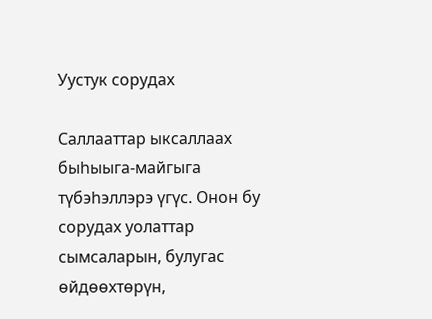Уустук сорудах

Саллааттар ыксаллаах быһыыга-майгыга түбэһэллэрэ үгүс. Онон бу сорудах уолаттар сымсаларын, булугас өйдөөхтөрүн,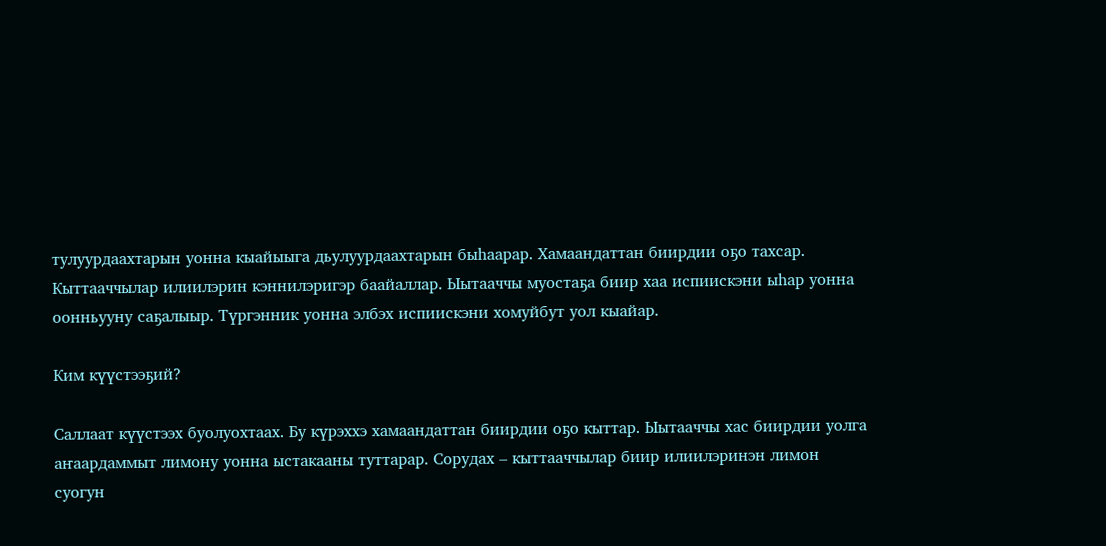тулуурдаахтарын уонна кыайыыга дьулуурдаахтарын быһаарар. Хамаандаттан биирдии оҕо тахсар. Кыттааччылар илиилэрин кэннилэригэр баайаллар. Ыытааччы муостаҕа биир хаа испиискэни ыһар уонна оонньууну саҕалыыр. Түргэнник уонна элбэх испиискэни хомуйбут уол кыайар.

Ким күүстээҕий?

Саллаат күүстээх буолуохтаах. Бу күрэххэ хамаандаттан биирдии оҕо кыттар. Ыытааччы хас биирдии уолга аҥаардаммыт лимону уонна ыстакааны туттарар. Сорудах – кыттааччылар биир илиилэринэн лимон суогун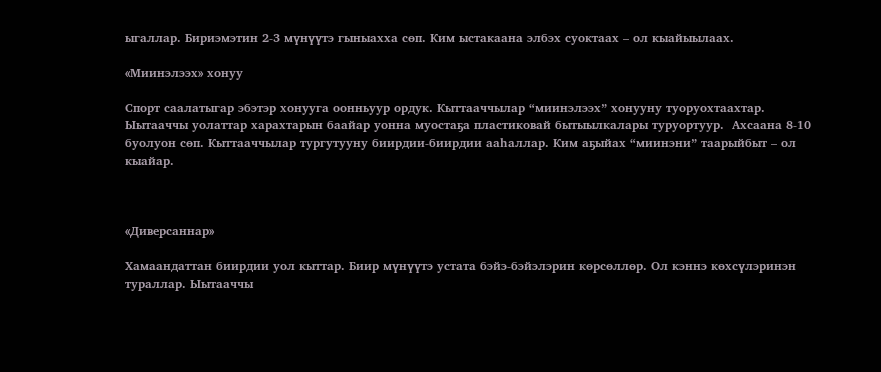ыгаллар. Бириэмэтин 2-3 мүнүүтэ гыныахха сөп. Ким ыстакаана элбэх суоктаах – ол кыайыылаах.

«Миинэлээх» хонуу

Спорт саалатыгар эбэтэр хонууга оонньуур ордук. Кыттааччылар “миинэлээх” хонууну туоруохтаахтар. Ыытааччы уолаттар харахтарын баайар уонна муостаҕа пластиковай бытыылкалары туруортуур.  Ахсаана 8-10 буолуон сөп. Кыттааччылар тургутууну биирдии-биирдии ааһаллар. Ким аҕыйах “миинэни” таарыйбыт – ол кыайар.



«Диверсаннар»

Хамаандаттан биирдии уол кыттар. Биир мүнүүтэ устата бэйэ-бэйэлэрин көрсөллөр. Ол кэннэ көхсүлэринэн тураллар. Ыытааччы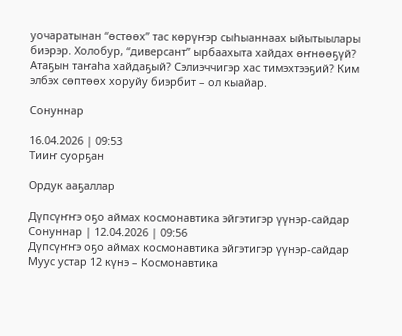уочаратынан “өстөөх” тас көрүҥэр сыһыаннаах ыйытыылары биэрэр. Холобур, “диверсант” ырбаахыта хайдах өҥнөөҕүй? Атаҕын таҥаһа хайдаҕый? Сэлиэччигэр хас тимэхтээҕий? Ким элбэх сөптөөх хоруйу биэрбит – ол кыайар.

Сонуннар

16.04.2026 | 09:53
Тииҥ суорҕан

Ордук ааҕаллар

Дүпсүҥҥэ оҕо аймах космонавтика эйгэтигэр үүнэр-сайдар
Сонуннар | 12.04.2026 | 09:56
Дүпсүҥҥэ оҕо аймах космонавтика эйгэтигэр үүнэр-сайдар
Муус устар 12 күнэ – Космонавтика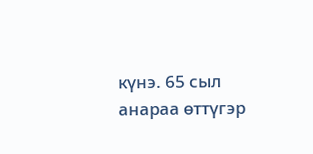күнэ. 65 сыл анараа өттүгэр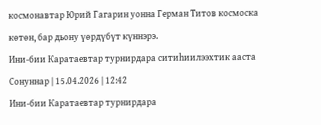космонавтар Юрий Гагарин уонна Герман Титов космоска көтөн, бар дьону үөрдүбүт күннэрэ.
Ини-бии Каратаевтар турнирдара ситиһиилээхтик ааста
Сонуннар | 15.04.2026 | 12:42
Ини-бии Каратаевтар турнирдара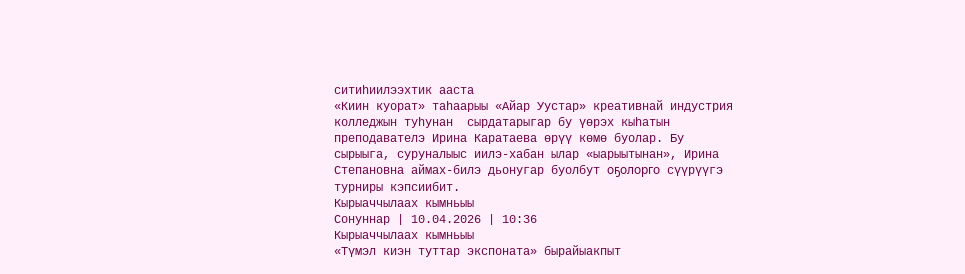ситиһиилээхтик ааста
«Киин куорат» таһаарыы «Айар Уустар» креативнай индустрия колледжын туһунан  сырдатарыгар бу үөрэх кыһатын преподавателэ Ирина Каратаева өрүү көмө буолар. Бу сырыыга, суруналыыс иилэ-хабан ылар «ыарыытынан», Ирина Степановна аймах-билэ дьонугар буолбут оҕолорго сүүрүүгэ турниры кэпсиибит.
Кырыаччылаах кымньыы
Сонуннар | 10.04.2026 | 10:36
Кырыаччылаах кымньыы
«Түмэл киэн туттар экспоната» бырайыакпыт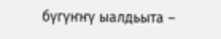бүгүҥҥү ыалдьыта –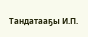Тандатааҕы И.П.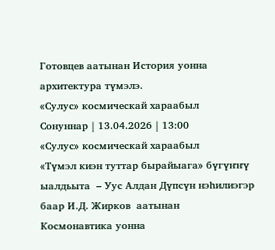Готовцев аатынан История уонна архитектура түмэлэ.
«Сулус» космическай хараабыл
Сонуннар | 13.04.2026 | 13:00
«Сулус» космическай хараабыл
«Түмэл киэн туттар бырайыага» бүгүҥҥү ыалдьыта  – Уус Алдан Дүпсүн нэһилиэгэр баар И.Д. Жирков  аатынан  Космонавтика уонна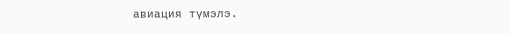авиация түмэлэ.